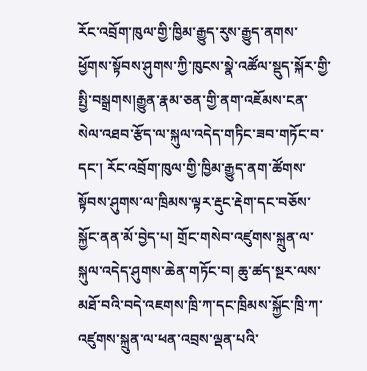རོང་འབྲོག་ཁུལ་གྱི་ཁྱིམ་རྒྱུད་རུས་རྒྱུད་ནགས་ཕྱོགས་སྟོབས་ཤུགས་ཀྱི་ཁུངས་སྣེ་འཚོལ་སྡུད་སྐོར་གྱི་སྤྱི་བསྒྲགས།རྒྱུན་རྣམ་ཅན་གྱི་ནག་འཇོམས་ངན་སེལ་འཐབ་རྩོད་ལ་སྐུལ་འདེད་གཏིང་ཟབ་གཏོང་བ་དང་། རོང་འབྲོག་ཁུལ་གྱི་ཁྱིམ་རྒྱུད་ནག་ཚོགས་སྟོབས་ཤུགས་ལ་ཁྲིམས་ལྟར་རྡུང་རྡེག་དང་བཅོས་སྐྱོང་ནན་མོ་བྱེད་པ། གྲོང་གསེབ་འཛུགས་སྐྲུན་ལ་སྐུལ་འདེད་ཤུགས་ཆེན་གཏོང་བ། ཆུ་ཚད་སྔར་ལས་མཐོ་བའི་བདེ་འཇགས་ཁྲི་ཀ་དང་ཁྲིམས་སྐྱོང་ཁྲི་ཀ་འཛུགས་སྐྲུན་ལ་ཕན་འབྲས་ལྡན་པའི་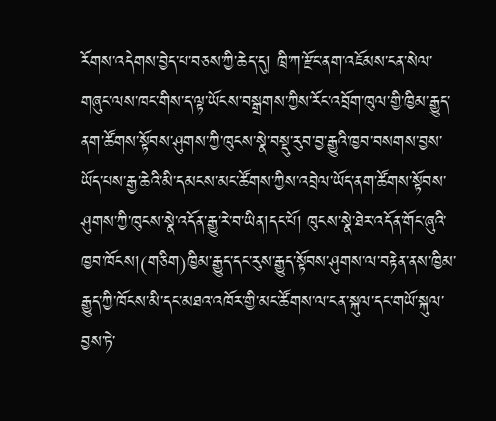རོགས་འདེགས་བྱེད་པ་བཅས་ཀྱི་ཆེད་དུ། ཁྲི་ཀ་རྫོང་ནག་འཇོམས་ངན་སེལ་གཞུང་ལས་ཁང་གིས་ད་ལྟ་ཡོངས་བསྒྲགས་ཀྱིས་རོང་འབྲོག་ཁུལ་གྱི་ཁྱིམ་རྒྱུད་ནག་ཚོགས་སྟོབས་ཤུགས་ཀྱི་ཁུངས་སྣེ་བསྡུ་རུབ་བྱ་རྒྱུའི་ཁྱབ་བསགས་བྱས་ཡོད་པས་རྒྱ་ཆེའི་མི་དམངས་མང་ཚོགས་ཀྱིས་འབྲེལ་ཡོད་ནག་ཚོགས་སྟོབས་ཤུགས་ཀྱི་ཁུངས་སྣེ་འདོན་རྒྱུ་རེ་བ་ཡིན།དང་པོ། ཁུངས་སྣེ་ཐེར་འདོན་གོང་ཞུའི་ཁྱབ་ཁོངས།(གཅིག)ཁྱིམ་རྒྱུད་དང་རུས་རྒྱུད་སྟོབས་ཤུགས་ལ་བརྟེན་ནས་ཁྱིམ་རྒྱུད་ཀྱི་ཁོངས་མི་དང་མཐའ་འཁོར་གྱི་མང་ཚོགས་ལ་ངན་སྐུལ་དང་གཡོ་སྐུལ་བྱས་ཏེ་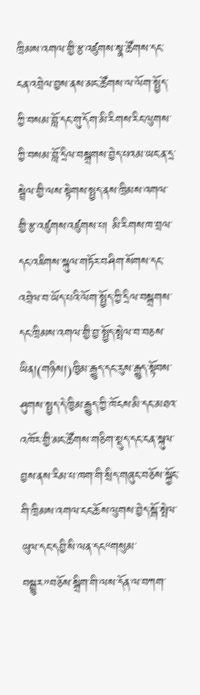ཁྲིམས་འགལ་གྱི་རྩ་འཛུགས་སྣ་ཚོགས་དང་ངན་འབྲེལ་བྱས་ནས་མང་ཚོགས་ལ་ལོག་སྤྱོད་ཀྱི་བསམ་བློ་དང་གུ་དོག་མི་རིགས་རིང་ལུགས་ཀྱི་བསམ་བློ་དྲིལ་བསྒྲགས་བྱེད་པའམ་ཡང་ན་དྲ་སྦྲེལ་གྱི་ལས་སྟེགས་སྤྱད་ནས་ཁྲིམས་འགལ་གྱི་རྩ་འཛུགས་འཛུགས་པ། མི་རིགས་ཁ་བྲལ་དང་འཇིགས་སྐུལ་གཏོར་བཤིག་སོགས་དང་འབྲེལ་བ་ཡོད་པའི་ལོག་སྤྱོད་ཀྱི་དྲིལ་བསྒྲགས་དང་ཁྲིམས་འགལ་གྱི་བྱ་སྤྱོད་སྤེལ་བ་བཅས་ཡིན།(གཉིས།)ཁྱིམ་རྒྱུད་དང་རུས་རྒྱུད་སྟོབས་ཤུགས་སྤྱད་དེ་ཁྱིམ་རྒྱུད་ཀྱི་ཁོངས་མི་དང་མཐའ་འཁོར་གྱི་མང་ཚོགས་གཅིག་སྡུད་དང་ངན་སྐུལ་བྱས་ནས་རིམ་པ་ཁག་གི་སྲིད་གཞུང་བཅོས་སྐྱོང་གི་ཁྲིམས་འགལ་ངང་ཆོས་ལུགས་བྱེད་སྒོ་སྤེལ་ཡུལ་དང་དབྱི་སི་ལན་དང“གསུམ་བསྒྱུར”བཅོས་སྒྲིག་གི་ལས་དོན་ལ་བཀག་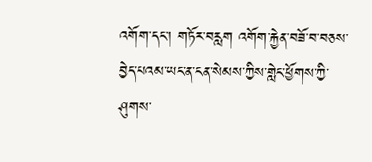འགོག་དང་། གཏོར་བརླག འགོག་རྐྱེན་བཟོ་བ་བཅས་བྱེད་པའམ་ཡང་ན་ངན་སེམས་ཀྱིས་གླེང་ཕྱོགས་ཀྱི་ཤུགས་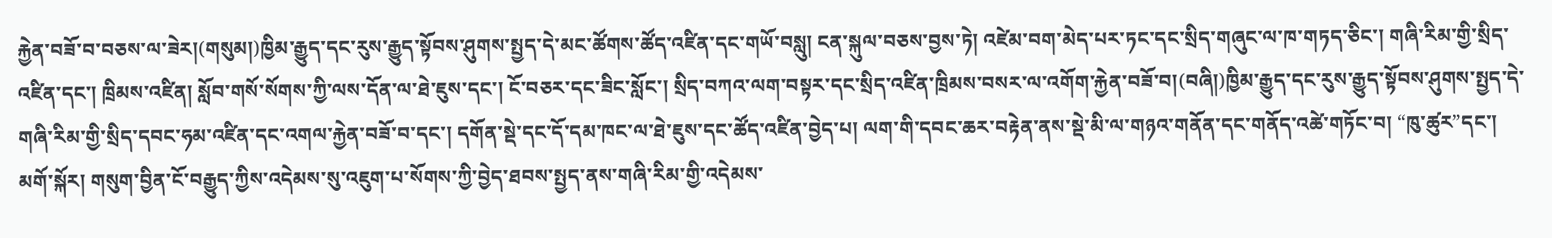རྐྱེན་བཟོ་བ་བཅས་ལ་ཟེར།(གསུམ།)ཁྱིམ་རྒྱུད་དང་རུས་རྒྱུད་སྟོབས་ཤུགས་སྤྱད་དེ་མང་ཚོགས་ཚོད་འཛིན་དང་གཡོ་བསླུ། ངན་སྐུལ་བཅས་བྱས་ཏེ། འཛེམ་བག་མེད་པར་ཏང་དང་སྲིད་གཞུང་ལ་ཁ་གཏད་ཅིང་། གཞི་རིམ་གྱི་སྲིད་འཛིན་དང་། ཁྲིམས་འཛིན། སློབ་གསོ་སོགས་ཀྱི་ལས་དོན་ལ་ཐེ་ཇུས་དང་། ངོ་བཅར་དང་ཟིང་སློང་། སྲིད་བཀའ་ལག་བསྟར་དང་སྲིད་འཛིན་ཁྲིམས་བསར་ལ་འགོག་རྐྱེན་བཟོ་བ།(བཞི།)ཁྱིམ་རྒྱུད་དང་རུས་རྒྱུད་སྟོབས་ཤུགས་སྤྱད་དེ་གཞི་རིམ་གྱི་སྲིད་དབང་ཧམ་འཛིན་དང་འགལ་རྐྱེན་བཟོ་བ་དང་། དགོན་སྡེ་དང་དོ་དམ་ཁང་ལ་ཐེ་ཇུས་དང་ཚོད་འཛིན་བྱེད་པ། ལག་གི་དབང་ཆར་བརྟེན་ནས་སྡེ་མི་ལ་གཉའ་གནོན་དང་གནོད་འཚེ་གཏོང་བ། “ཁུ་ཚུར”དང་། མགོ་སྐོར། གསུག་བྱིན་ངོ་བརྒྱུད་ཀྱིས་འདེམས་སུ་འཇུག་པ་སོགས་ཀྱི་བྱེད་ཐབས་སྤྱད་ནས་གཞི་རིམ་གྱི་འདེམས་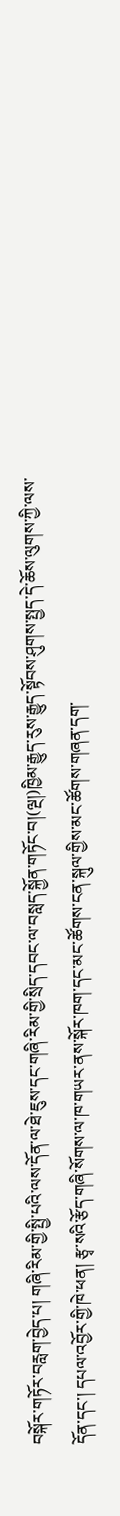བསྐོར་གཏོར་བརླག་བྱེད་པ། གཞི་རིམ་གྱི་སྤྱི་པའི་ལས་དོན་ལ་ཐེ་ཇུས་དང་གཞི་རིམ་གྱི་སྲིད་དབང་ལ་བསླད་སྐྱོན་གཏོང་བ།(ལྔ།)ཁྱིམ་རྒྱུད་རུས་རྒྱུད་སྟོབས་ཤུགས་སྤྱད་དེ་ཆོས་ལུགས་ཀྱི་ལས་དོན་དང་། དཔལ་འབྱོར་གྱི་ཁེ་ཕན། རྩྭ་སའི་རྩོད་གཞི་སོགས་ལ་ཁ་གཡར་ནས་སྐོར་ཁག་དང་མང་ཚོགས་ངན་སྐུལ་གྱིས་མང་ཚོགས་གཞན་དག་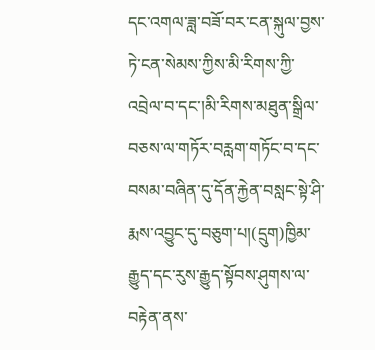དང་འགལ་ཟླ་བཟོ་བར་ངན་སྐུལ་བྱས་ཏེ་ངན་སེམས་ཀྱིས་མི་རིགས་ཀྱི་འབྲེལ་བ་དང་།མི་རིགས་མཐུན་སྒྲིལ་བཅས་ལ་གཏོར་བརླག་གཏོང་བ་དང་བསམ་བཞིན་དུ་དོན་རྐྱེན་བསླང་སྟེ་ཤི་རྨས་འབྱུང་དུ་བཅུག་པ།(དྲུག)ཁྱིམ་རྒྱུད་དང་རུས་རྒྱུད་སྟོབས་ཤུགས་ལ་བརྟེན་ནས་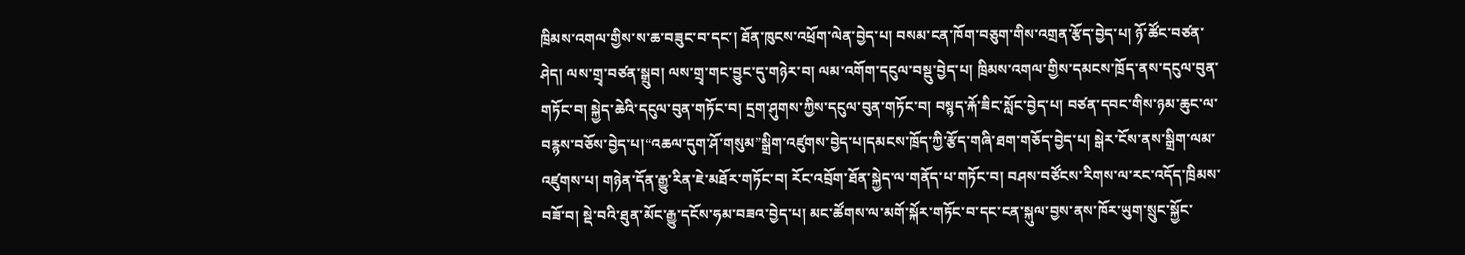ཁྲིམས་འགལ་གྱིས་ས་ཆ་བཟུང་བ་དང་། ཐོན་ཁུངས་འཕྲོག་ལེན་བྱེད་པ། བསམ་ངན་ཁོག་བཅུག་གིས་འགྲན་རྩོད་བྱེད་པ། ཉོ་ཚོང་བཙན་ཤེད། ལས་གྲྭ་བཙན་སྒྲུབ། ལས་གྲྭ་གང་བྱུང་དུ་གཉེར་བ། ལམ་འགོག་དངུལ་བསྡུ་བྱེད་པ། ཁྲིམས་འགལ་གྱིས་དམངས་ཁྲོད་ནས་དངུལ་བུན་གཏོང་བ། སྐྱེད་ཆེའི་དངུལ་བུན་གཏོང་བ། དྲག་ཤུགས་ཀྱིས་དངུལ་བུན་གཏོང་བ། བསྙད་རྐོ་ཟིང་སློང་བྱེད་པ། བཙན་དབང་གིས་ཉམ་ཆུང་ལ་བརྙས་བཅོས་བྱེད་པ།“འཆལ་དུག་ཤོ་གསུམ”སྒྲིག་འཛུགས་བྱེད་པ།དམངས་ཁྲོད་ཀྱི་རྩོད་གཞི་ཐག་གཅོད་བྱེད་པ། སྒེར་ངོས་ནས་སྒྲིག་ལམ་འཛུགས་པ། གཉེན་དོན་རྒྱུ་རིན་ཇེ་མཐོར་གཏོང་བ། རོང་འབྲོག་ཐོན་སྐྱེད་ལ་གནོད་པ་གཏོང་བ། བཤས་བཙོངས་རིགས་ལ་རང་འདོད་ཁྲིམས་བཟོ་བ། སྡེ་བའི་ཐུན་མོང་རྒྱུ་དངོས་ཧམ་བཟའ་བྱེད་པ། མང་ཚོགས་ལ་མགོ་སྐོར་གཏོང་བ་དང་ངན་སྐུལ་བྱས་ནས་ཁོར་ཡུག་སྲུང་སྐྱོང་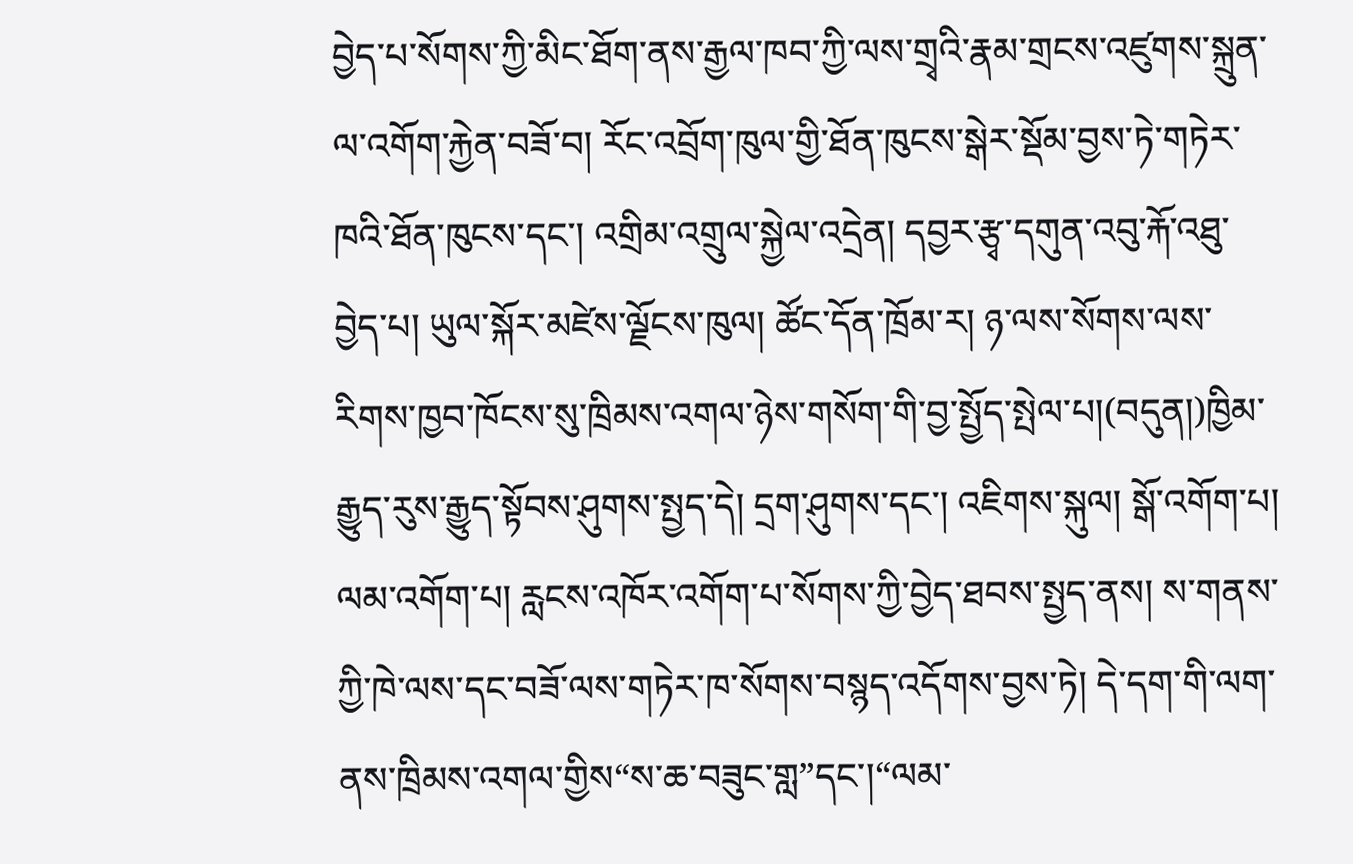བྱེད་པ་སོགས་ཀྱི་མིང་ཐོག་ནས་རྒྱལ་ཁབ་ཀྱི་ལས་གྲྭའི་རྣམ་གྲངས་འཛུགས་སྐྲུན་ལ་འགོག་རྐྱེན་བཟོ་བ། རོང་འབྲོག་ཁུལ་གྱི་ཐོན་ཁུངས་སྒེར་སྡོམ་བྱས་ཏེ་གཏེར་ཁའི་ཐོན་ཁུངས་དང་། འགྲིམ་འགྲུལ་སྐྱེལ་འདྲེན། དབྱར་རྩྭ་དགུན་འབུ་རྐོ་འཐུ་བྱེད་པ། ཡུལ་སྐོར་མཛེས་ལྗོངས་ཁུལ། ཚོང་དོན་ཁྲོམ་ར། ཉ་ལས་སོགས་ལས་རིགས་ཁྱབ་ཁོངས་སུ་ཁྲིམས་འགལ་ཉེས་གསོག་གི་བྱ་སྤྱོད་སྤེལ་པ།(བདུན།)ཁྱིམ་རྒྱུད་རུས་རྒྱུད་སྟོབས་ཤུགས་སྤྱད་དེ། དྲག་ཤུགས་དང་། འཇིགས་སྐུལ། སྒོ་འགོག་པ། ལམ་འགོག་པ། རླངས་འཁོར་འགོག་པ་སོགས་ཀྱི་བྱེད་ཐབས་སྤྱད་ནས། ས་གནས་ཀྱི་ཁེ་ལས་དང་བཟོ་ལས་གཏེར་ཁ་སོགས་བསྙད་འདོགས་བྱས་ཏེ། དེ་དག་གི་ལག་ནས་ཁྲིམས་འགལ་གྱིས“ས་ཆ་བཟུང་གླ”དང་།“ལམ་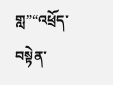གླ”“འཕྲོད་བསྟེན་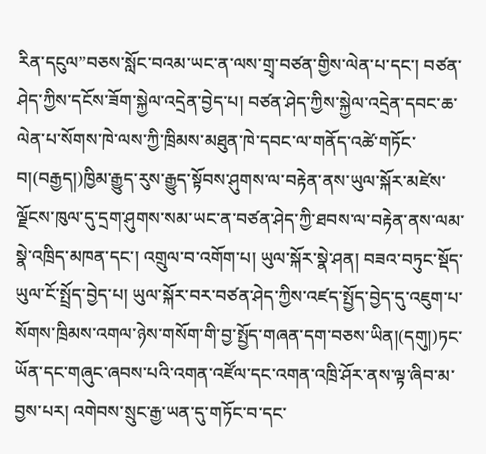རིན་དངུལ”བཅས་སློང་བའམ་ཡང་ན་ལས་གྲྭ་བཙན་གྱིས་ལེན་པ་དང་། བཙན་ཤེད་ཀྱིས་དངོས་ཟོག་སྐྱེལ་འདྲེན་བྱེད་པ། བཙན་ཤེད་ཀྱིས་སྐྱེལ་འདྲེན་དབང་ཆ་ལེན་པ་སོགས་ཁེ་ལས་ཀྱི་ཁྲིམས་མཐུན་ཁེ་དབང་ལ་གནོད་འཚེ་གཏོང་བ།(བརྒྱད།)ཁྱིམ་རྒྱུད་རུས་རྒྱུད་སྟོབས་ཤུགས་ལ་བརྟེན་ནས་ཡུལ་སྐོར་མཛེས་ལྗོངས་ཁུལ་དུ་དྲག་ཤུགས་སམ་ཡང་ན་བཙན་ཤེད་ཀྱི་ཐབས་ལ་བརྟེན་ནས་ལམ་སྣེ་འཁྲིད་མཁན་དང་། འགྲུལ་བ་འགོག་པ། ཡུལ་སྐོར་སྣེ་ཤན། བཟའ་བཏུང་སྡོད་ཡུལ་ངོ་སྤྲོད་བྱེད་པ། ཡུལ་སྐོར་བར་བཙན་ཤེད་ཀྱིས་འཛད་སྤྱོད་བྱེད་དུ་འཇུག་པ་སོགས་ཁྲིམས་འགལ་ཉེས་གསོག་གི་བྱ་སྤྱོད་གཞན་དག་བཅས་ཡིན།(དགུ།)ཏང་ཡོན་དང་གཞུང་ཞབས་པའི་འགན་འཛོལ་དང་འགན་འཁྲི་ཤོར་ནས་ལྟ་ཞིབ་མ་བྱས་པར། འགེབས་སྲུང་རྒྱ་ཡན་དུ་གཏོང་བ་དང་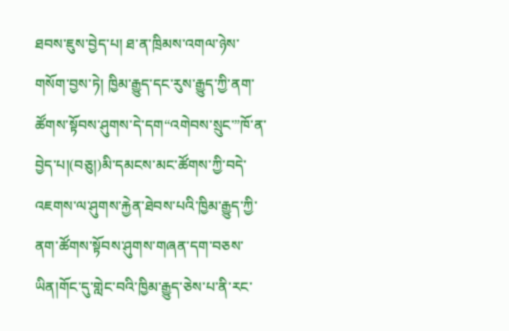ཐབས་ཇུས་བྱེད་པ། ཐ་ན་ཁྲིམས་འགལ་ཉེས་གསོག་བྱས་ཏེ། ཁྱིམ་རྒྱུད་དང་རུས་རྒྱུད་ཀྱི་ནག་ཚོགས་སྟོབས་ཤུགས་དེ་དག“འགེབས་སྲུང་”ཁོ་ན་བྱེད་པ།(བཅུ།)མི་དམངས་མང་ཚོགས་ཀྱི་བདེ་འཇགས་ལ་ཤུགས་རྐྱེན་ཐེབས་པའི་ཁྱིམ་རྒྱུད་ཀྱི་ནག་ཚོགས་སྟོབས་ཤུགས་གཞན་དག་བཅས་ཡིན།གོང་དུ་གླེང་བའི་ཁྱིམ་རྒྱུད་ཅེས་པ་ནི་རང་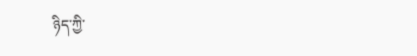ཉིད་ཀྱི་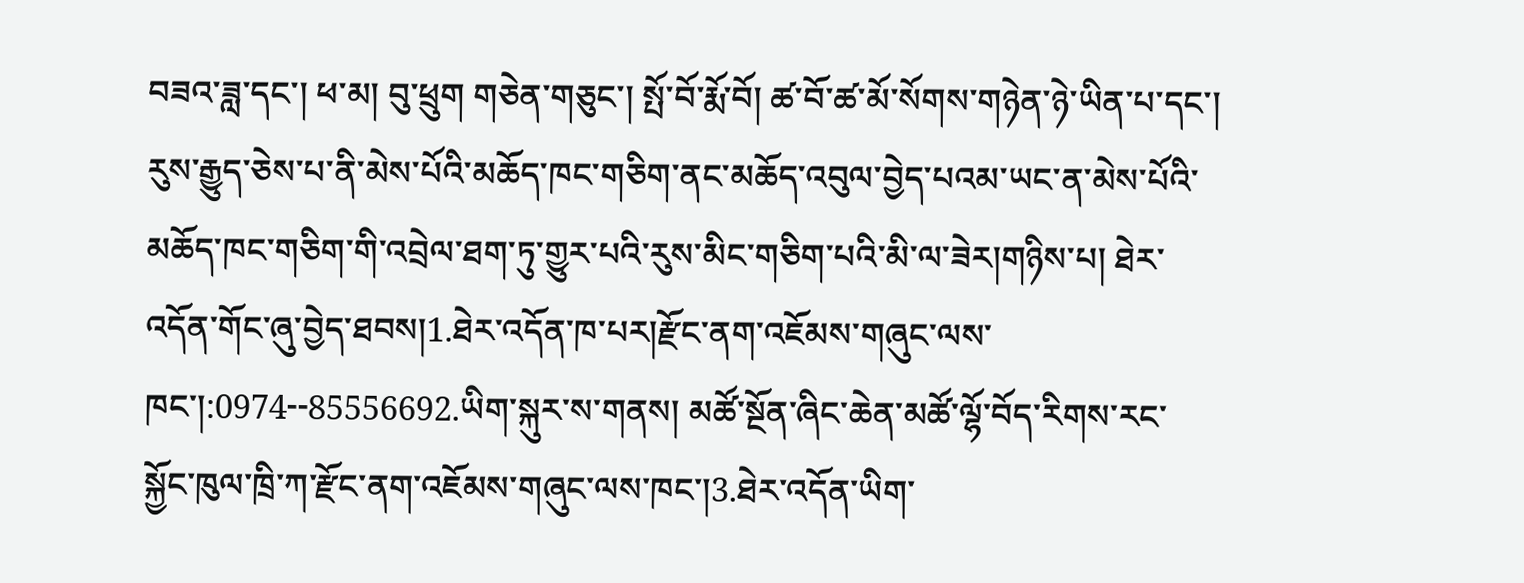བཟའ་ཟླ་དང་། ཕ་མ། བུ་ཕྲུག གཅེན་གཅུང་། སྤོ་བོ་རྨོ་བོ། ཚ་བོ་ཚ་མོ་སོགས་གཉེན་ཉེ་ཡིན་པ་དང་། རུས་རྒྱུད་ཅེས་པ་ནི་མེས་པོའི་མཆོད་ཁང་གཅིག་ནང་མཆོད་འབུལ་བྱེད་པའམ་ཡང་ན་མེས་པོའི་མཆོད་ཁང་གཅིག་གི་འབྲེལ་ཐག་ཏུ་གྱུར་པའི་རུས་མིང་གཅིག་པའི་མི་ལ་ཟེར།གཉིས་པ། ཐེར་འདོན་གོང་ཞུ་བྱེད་ཐབས།1.ཐེར་འདོན་ཁ་པར།རྫོང་ནག་འཇོམས་གཞུང་ལས་ཁང་།:0974--85556692.ཡིག་སྐུར་ས་གནས། མཚོ་སྔོན་ཞིང་ཆེན་མཚོ་ལྷོ་བོད་རིགས་རང་སྐྱོང་ཁུལ་ཁྲི་ཀ་རྫོང་ནག་འཇོམས་གཞུང་ལས་ཁང་།3.ཐེར་འདོན་ཡིག་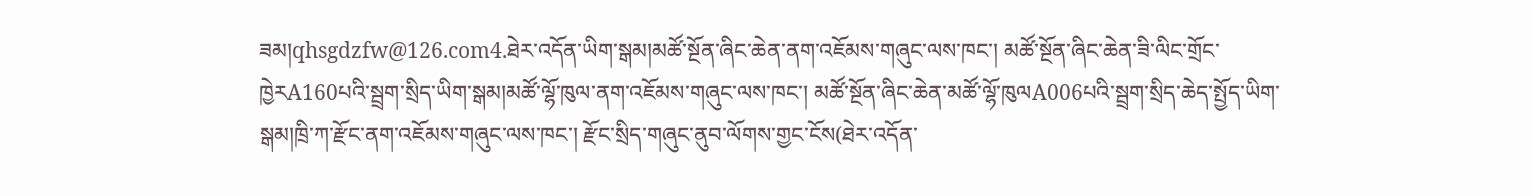ཟམ།qhsgdzfw@126.com4.ཐེར་འདོན་ཡིག་སྒམ།མཚོ་སྔོན་ཞིང་ཆེན་ནག་འཇོམས་གཞུང་ལས་ཁང་། མཚོ་སྔོན་ཞིང་ཆེན་ཟི་ལིང་གྲོང་ཁྱེརA160པའི་སྦྲག་སྲིད་ཡིག་སྒམ།མཚོ་ལྷོ་ཁུལ་ནག་འཇོམས་གཞུང་ལས་ཁང་། མཚོ་སྔོན་ཞིང་ཆེན་མཚོ་ལྷོ་ཁུལA006པའི་སྦྲག་སྲིད་ཆེད་སྤྱོད་ཡིག་སྒམ།ཁྲི་ཀ་རྫོང་ནག་འཇོམས་གཞུང་ལས་ཁང་། རྫོང་སྲིད་གཞུང་ནུབ་ལོགས་གྱང་ངོས(ཐེར་འདོན་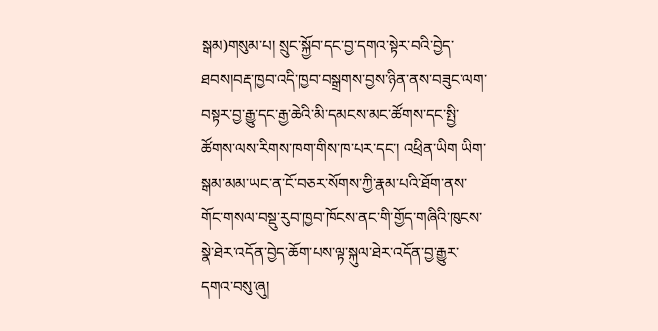སྒམ)གསུམ་པ། སྲུང་སྐྱོབ་དང་བྱ་དགའ་སྟེར་བའི་བྱེད་ཐབས།བརྡ་ཁྱབ་འདི་ཁྱབ་བསྒྲགས་བྱས་ཉིན་ནས་བཟུང་ལག་བསྟར་བྱ་རྒྱུ་དང་རྒྱ་ཆེའི་མི་དམངས་མང་ཚོགས་དང་སྤྱི་ཚོགས་ལས་རིགས་ཁག་གིས་ཁ་པར་དང་། འཕྲིན་ཡིག ཡིག་སྒམ་མམ་ཡང་ན་ངོ་བཅར་སོགས་ཀྱི་རྣམ་པའི་ཐོག་ནས་གོང་གསལ་བསྡུ་རུབ་ཁྱབ་ཁོངས་ནང་གི་གྱོད་གཞིའི་ཁུངས་སྣེ་ཐེར་འདོན་བྱེད་ཆོག་པས་ལྟ་སྐུལ་ཐེར་འདོན་བྱ་རྒྱུར་དགའ་བསུ་ཞུ།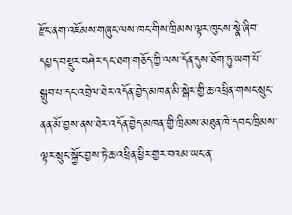རྫོང་ནག་འཇོམས་གཞུང་ལས་ཁང་གིས་ཁྲིམས་ལྟར་ཁུངས་སྣེ་ཞིབ་དཔྱད་བསྡུར་བཤེར་དང་ཐག་གཅོད་ཀྱི་ལས་དོན་དུས་ཐོག་ཏུ་ཡག་པོ་སྒྲུབ་པ་དང་འབྲེལ་ཐེར་འདོན་བྱེད་མཁན་མི་སྒེར་གྱི་ཆ་འཕྲིན་གསང་སྲུང་ནན་མོ་བྱས་ནས་ཐེར་འདོན་བྱེད་མཁན་གྱི་ཁྲིམས་མཐུན་ཁེ་དབང་ཁྲིམས་ལྟར་སྲུང་སྐྱོང་བྱས་ཏེ་ཆ་འཕྲིན་ཕྱིར་གྱར་བའམ་ཡང་ན་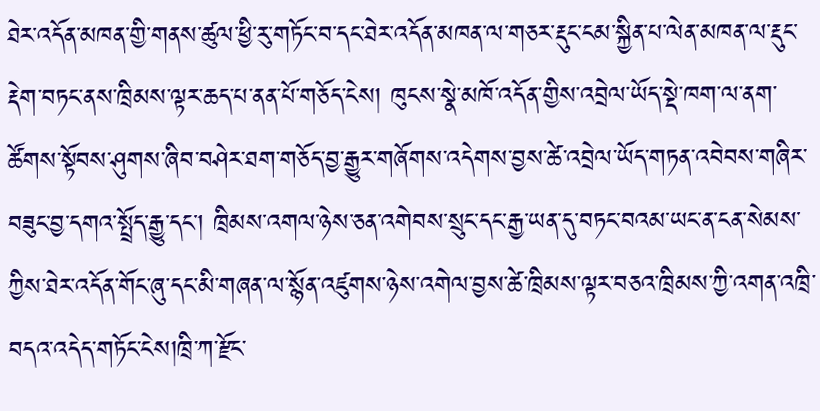ཐེར་འདོན་མཁན་གྱི་གནས་ཚུལ་ཕྱི་རུ་གཏོང་བ་དང་ཐེར་འདོན་མཁན་ལ་གཅར་རྡུང་ངམ་སྐྱིན་པ་ལེན་མཁན་ལ་རྡུང་རྡེག་བཏང་ནས་ཁྲིམས་ལྟར་ཆད་པ་ནན་པོ་གཅོད་ངེས། ཁུངས་སྣེ་མཁོ་འདོན་གྱིས་འབྲེལ་ཡོད་སྡེ་ཁག་ལ་ནག་ཚོགས་སྟོབས་ཤུགས་ཞིབ་བཤེར་ཐག་གཅོད་བྱ་རྒྱུར་གཞོགས་འདེགས་བྱས་ཚེ་འབྲེལ་ཡོད་གཏན་འབེབས་གཞིར་བཟུང་བྱ་དགའ་སྤྲོད་རྒྱུ་དང་། ཁྲིམས་འགལ་ཉེས་ཅན་འགེབས་སྲུང་དང་རྒྱ་ཡན་དུ་བཏང་བའམ་ཡང་ན་ངན་སེམས་ཀྱིས་ཐེར་འདོན་གོང་ཞུ་དང་མི་གཞན་ལ་སྙོན་འཛུགས་ཉེས་འགེལ་བྱས་ཚེ་ཁྲིམས་ལྟར་བཅའ་ཁྲིམས་ཀྱི་འགན་འཁྲི་བདའ་འདེད་གཏོང་ངེས།ཁྲི་ཀ་རྫོང་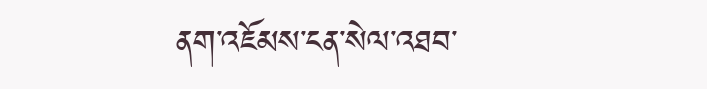ནག་འཇོམས་ངན་སེལ་འཐབ་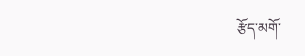རྩོད་མགོ་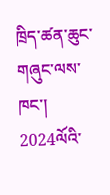ཁྲིད་ཚན་ཆུང་གཞུང་ལས་ཁང་། 2024ལོའི་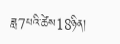ཟླ7པའི་ཚེས18ཉིན།